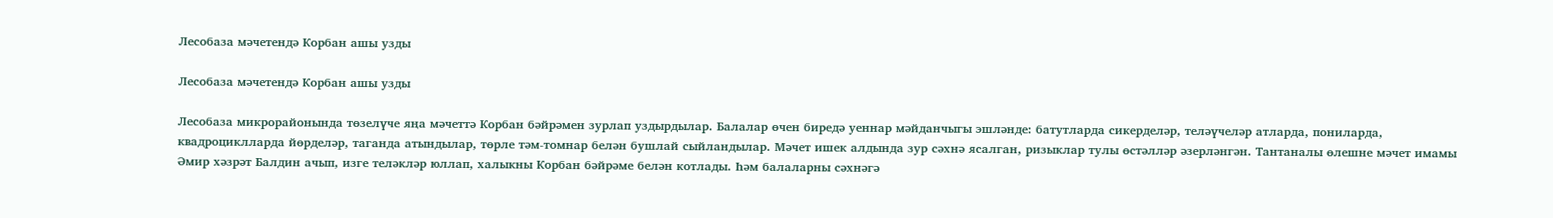Лесобаза мәчетендә Корбан ашы узды

Лесобаза мәчетендә Корбан ашы узды

Лесобаза микрорайонында төзелүче яңа мәчеттә Корбан бәйрәмен зурлап уздырдылар. Балалар өчен биредә уеннар мәйданчыгы эшләнде: батутларда сикерделәр, теләүчеләр атларда, пониларда, квадроциклларда йөрделәр, таганда атындылар, төрле тәм-томнар белән бушлай сыйландылар. Мәчет ишек алдында зур сәхнә ясалган, ризыклар тулы өстәлләр әзерләнгән. Тантаналы өлешне мәчет имамы Әмир хәзрәт Балдин ачып, изге теләкләр юллап, халыкны Корбан бәйрәме белән котлады. Һәм балаларны сәхнәгә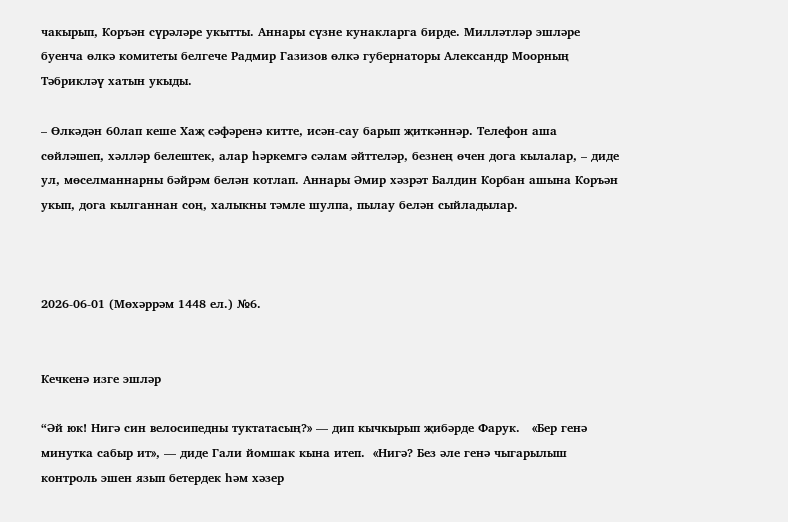чакырып, Коръән сүрәләре укытты. Аннары сүзне кунакларга бирде. Милләтләр эшләре буенча өлкә комитеты белгече Радмир Газизов өлкә губернаторы Александр Моорның Тәбрикләү хатын укыды.

– Өлкәдән 60лап кеше Хаҗ сәфәренә китте, исән-сау барып җиткәннәр. Телефон аша сөйләшеп, хәлләр белештек, алар һәркемгә сәлам әйттеләр, безнең өчен дога кылалар, – диде ул, мөселманнарны бәйрәм белән котлап. Аннары Әмир хәзрәт Балдин Корбан ашына Коръән укып, дога кылганнан соң, халыкны тәмле шулпа, пылау белән сыйладылар.



2026-06-01 (Мөхәррәм 1448 ел.) №6.


Кечкенә изге эшләр

“Әй юк! Нигә син велосипедны туктатасың?» — дип кычкырып җибәрде Фарук.   «Бер генә минутка сабыр ит», — диде Гали йомшак кына итеп.  «Нигә? Без әле генә чыгарылыш контроль эшен язып бетердек һәм хәзер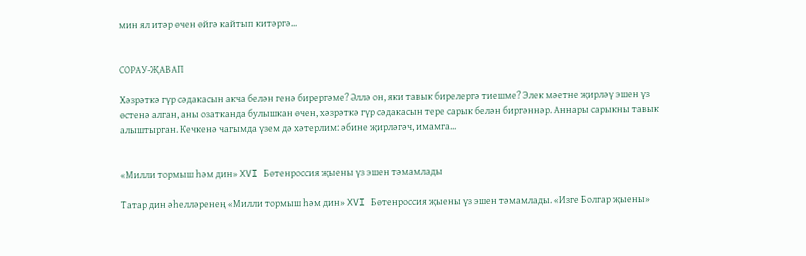мин ял итәр өчен өйгә кайтып китәргә...


СОРАУ-ҖАВАП

Хәзрәткә гүр сәдакасын акча белән генә бирергәме? Әллә он, яки тавык бирелергә тиешме? Элек мәетне җирләү эшен үз өстенә алган, аны озатканда булышкан өчен, хәзрәткә гүр сәдакасын тере сарык белән биргәннәр. Аннары сарыкны тавык алыштырган. Кечкенә чагымда үзем дә хәтерлим: әбине җирләгәч, имамга...


«Милли тормыш һәм дин» XVI Бөтенроссия җыены үз эшен тәмамлады

Татар дин әһелләренең «Милли тормыш һәм дин» XVI Бөтенроссия җыены үз эшен тәмамлады. «Изге Болгар җыены»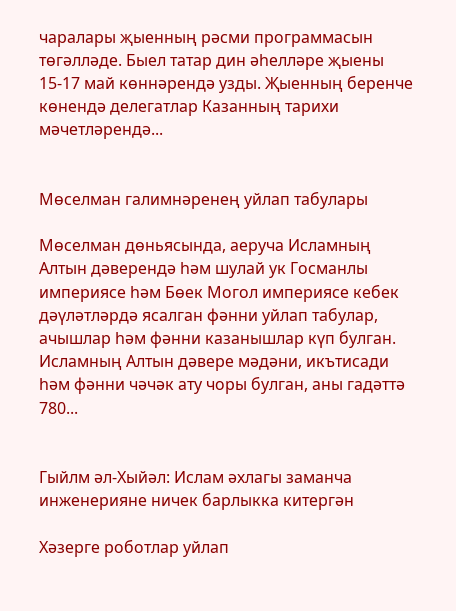чаралары җыенның рәсми программасын төгәлләде. Быел татар дин әһелләре җыены 15-17 май көннәрендә узды. Җыенның беренче көнендә делегатлар Казанның тарихи мәчетләрендә...


Мөселман галимнәренең уйлап табулары

Мөселман дөньясында, аеруча Исламның Алтын дәверендә һәм шулай ук Госманлы империясе һәм Бөек Могол империясе кебек дәүләтләрдә ясалган фәнни уйлап табулар, ачышлар һәм фәнни казанышлар күп булган.   Исламның Алтын дәвере мәдәни, икътисади һәм фәнни чәчәк ату чоры булган, аны гадәттә 780...


Гыйлм әл-Хыйәл: Ислам әхлагы заманча инженерияне ничек барлыкка китергән

Хәзерге роботлар уйлап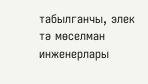табылганчы, элек тә мөселман инженерлары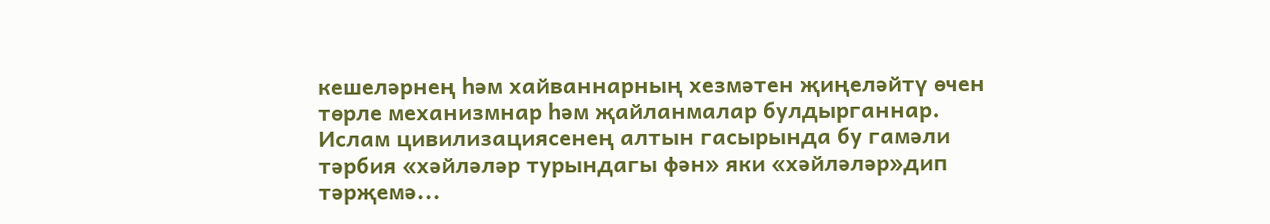кешеләрнең һәм хайваннарның хезмәтен җиңеләйтү өчен төрле механизмнар һәм җайланмалар булдырганнар. Ислам цивилизациясенең алтын гасырында бу гамәли тәрбия «хәйләләр турындагы фән» яки «хәйләләр»дип тәрҗемә...